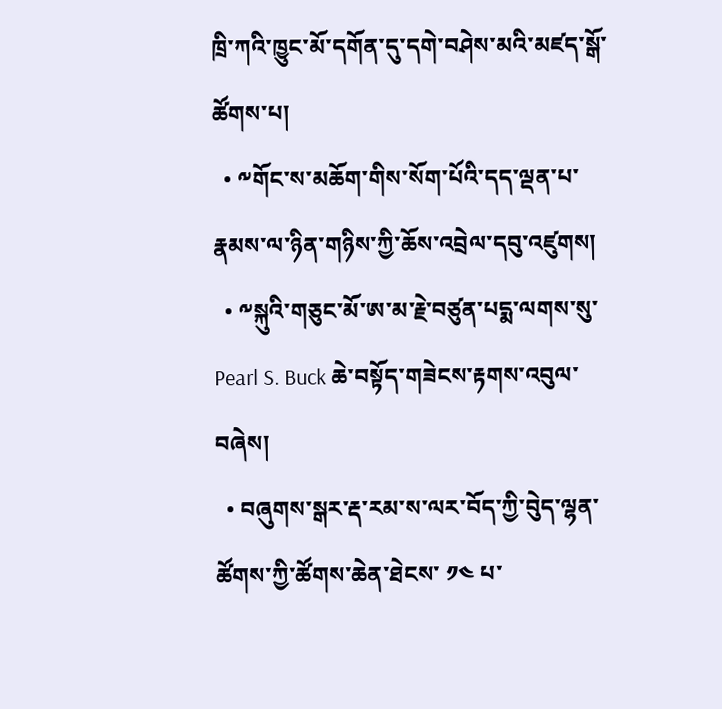ཁྲི་ཀའི་ཁྱུང་མོ་དགོན་དུ་དགེ་བཤེས་མའི་མཛད་སྒོ་ཚོགས་པ།
  • ༸གོང་ས་མཆོག་གིས་སོག་པོའི་དད་ལྡན་པ་རྣམས་ལ་ཉིན་གཉིས་ཀྱི་ཆོས་འབྲེལ་དབུ་འཛུགས།
  • ༸སྐུའི་གཅུང་མོ་ཨ་མ་རྗེ་བཙུན་པདྨ་ལགས་སུ་ Pearl S. Buck ཆེ་བསྟོད་གཟེངས་རྟགས་འབུལ་བཞེས།
  • བཞུགས་སྒར་རྡ་རམ་ས་ལར་བོད་ཀྱི་བེུད་ལྷན་ཚོགས་ཀྱི་ཚོགས་ཆེན་ཐེངས་ ༡༤ པ་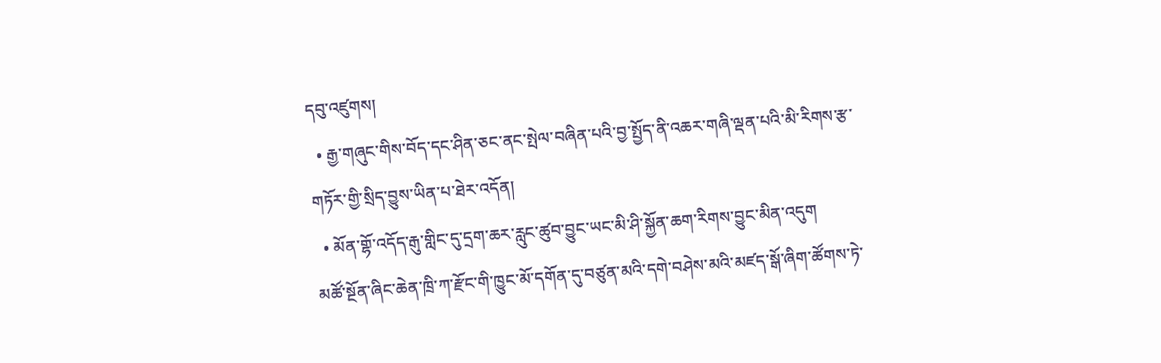དབུ་འཛུགས།
  • རྒྱ་གཞུང་གིས་བོད་དང་ཤིན་ཅང་ནང་སྤེལ་བཞིན་པའི་བྱ་སྤྱོད་ནི་འཆར་གཞི་ལྡན་པའི་མི་རིགས་རྩ་གཏོར་གྱི་སྲིད་བྱུས་ཡིན་པ་ཐེར་འདོན།
  • མོན་གྷོ་འདོད་རྒུ་གླིང་དུ་དྲག་ཆར་རླུང་ཚུབ་བྱུང་ཡང་མི་ཤི་སྐྱོན་ཆག་རིགས་བྱུང་མིན་འདུག
མཚོ་སྔོན་ཞིང་ཆེན་ཁྲི་ཀ་རྫོང་གི་ཁྱུང་མོ་དགོན་དུ་བཙུན་མའི་དགེ་བཤེས་མའི་མཛད་སྒོ་ཞིག་ཚོགས་ཏེ་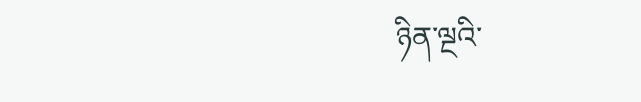ཉིན་ལྔའི་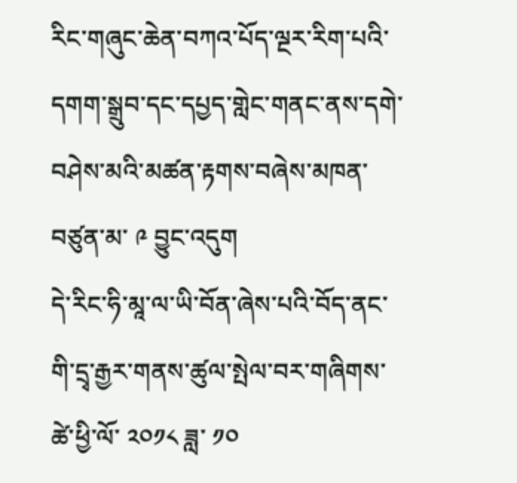རིང་གཞུང་ཆེན་བཀའ་པོད་ལྔར་རིག་པའི་དགག་སྒྲུབ་དང་དཔྱད་གླེང་གནང་ནས་དགེ་བཤེས་མའི་མཚན་རྟགས་བཞེས་མཁན་བཙུན་མ་ ༩ བྱུང་འདུག
དེ་རིང་ཧི་མཱ་ལ་ཡི་བོན་ཞེས་པའི་བོད་ནང་གི་དྲྭ་རྒྱར་གནས་ཚུལ་སྤེལ་བར་གཞིགས་ཚེ་ཕྱི་ལོ་ ༢༠༡༨ ཟླ་ ༡༠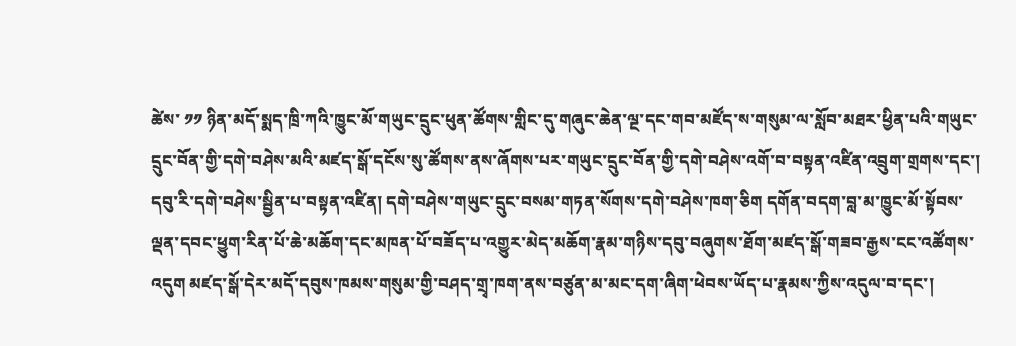ཚེས་ ༡༡ ཉིན་མདོ་སྨད་ཁྲི་ཀའི་ཁྱུང་མོ་གཡུང་དྲུང་ཕུན་ཚོགས་གླིང་དུ་གཞུང་ཆེན་ལྔ་དང་གབ་མཛོད་ས་གསུམ་ལ་སློབ་མཐར་ཕྱིན་པའི་གཡུང་དྲུང་བོན་གྱི་དགེ་བཤེས་མའི་མཛད་སྒོ་དངོས་སུ་ཚོགས་ནས་ཞོགས་པར་གཡུང་དྲུང་བོན་གྱི་དགེ་བཤེས་འགོ་བ་བསྟན་འཛིན་འབྲུག་གྲགས་དང་། དབུ་རི་དགེ་བཤེས་སྦྱིན་པ་བསྟན་འཛིན། དགེ་བཤེས་གཡུང་དྲུང་བསམ་གཏན་སོགས་དགེ་བཤེས་ཁག་ཅིག དགོན་བདག་བླ་མ་ཁྱུང་མོ་སྟོབས་ལྡན་དབང་ཕྱུག་རིན་པོ་ཆེ་མཆོག་དང་མཁན་པོ་བཟོད་པ་འགྱུར་མེད་མཆོག་རྣམ་གཉིས་དབུ་བཞུགས་ཐོག་མཛད་སྒོ་གཟབ་རྒྱས་ངང་འཚོགས་འདུག མཛད་སྒོ་དེར་མདོ་དབུས་ཁམས་གསུམ་གྱི་བཤད་གྲྭ་ཁག་ནས་བཙུན་མ་མང་དག་ཞིག་ཕེབས་ཡོད་པ་རྣམས་ཀྱིས་འདུལ་བ་དང་།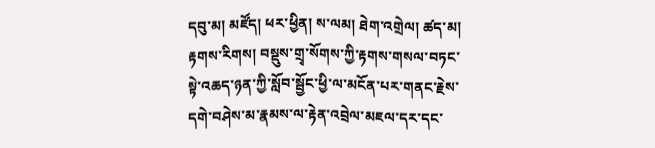དབུ་མ། མཛོད། ཕར་ཕྱིན། ས་ལམ། ཐེག་འགྲེལ། ཚད་མ། རྟགས་རིགས། བསྡུས་གྲྭ་སོགས་ཀྱི་རྟགས་གསལ་བཏང་སྟེ་འཆད་ཉན་ཀྱི་སློབ་སྦྱོང་ཕྱི་ལ་མངོན་པར་གནང་རྗེས་དགེ་བཤེས་མ་རྣམས་ལ་རྟེན་འབྲེལ་མཇལ་དར་དང་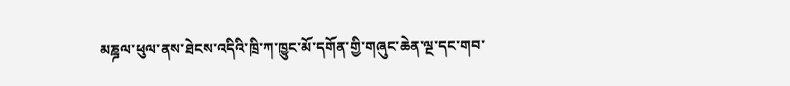མཎྜལ་ཕུལ་ནས་ཐེངས་འདིའི་ཁྲི་ཀ་ཁྱུང་མོ་དགོན་གྱི་གཞུང་ཆེན་ལྔ་དང་གབ་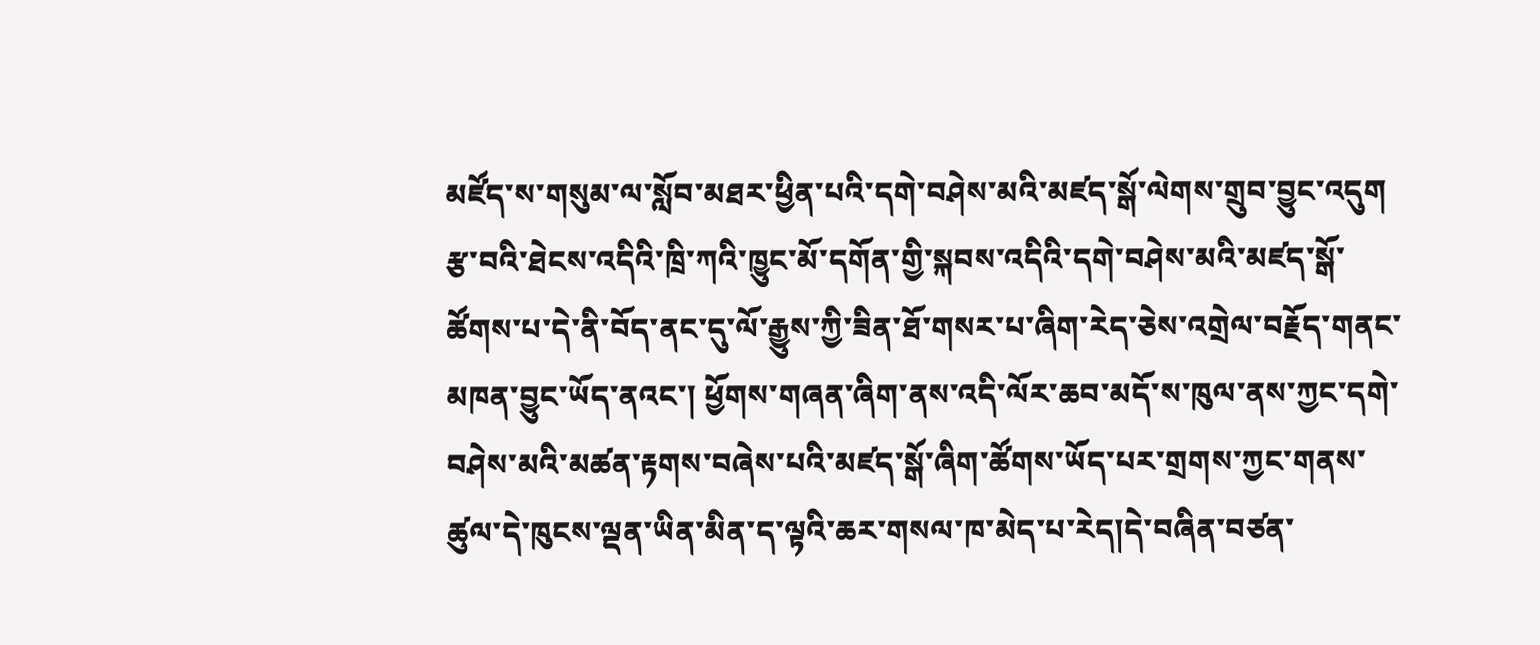མཛོད་ས་གསུམ་ལ་སློབ་མཐར་ཕྱིན་པའི་དགེ་བཤེས་མའི་མཛད་སྒོ་ལེགས་གྲུབ་བྱུང་འདུག
རྩ་བའི་ཐེངས་འདིའི་ཁྲི་ཀའི་ཁྱུང་མོ་དགོན་གྱི་སྐབས་འདིའི་དགེ་བཤེས་མའི་མཛད་སྒོ་ཚོགས་པ་དེ་ནི་བོད་ནང་དུ་ལོ་རྒྱུས་ཀྱི་ཟིན་ཐོ་གསར་པ་ཞིག་རེད་ཅེས་འགྲེལ་བརྗོད་གནང་མཁན་བྱུང་ཡོད་ནའང་། ཕྱོགས་གཞན་ཞིག་ནས་འདི་ལོར་ཆབ་མདོ་ས་ཁུལ་ནས་ཀྱང་དགེ་བཤེས་མའི་མཚན་རྟགས་བཞེས་པའི་མཛད་སྒོ་ཞིག་ཚོགས་ཡོད་པར་གྲགས་ཀྱང་གནས་ཚུལ་དེ་ཁུངས་ལྡན་ཡིན་མིན་ད་ལྟའི་ཆར་གསལ་ཁ་མེད་པ་རེད།དེ་བཞིན་བཙན་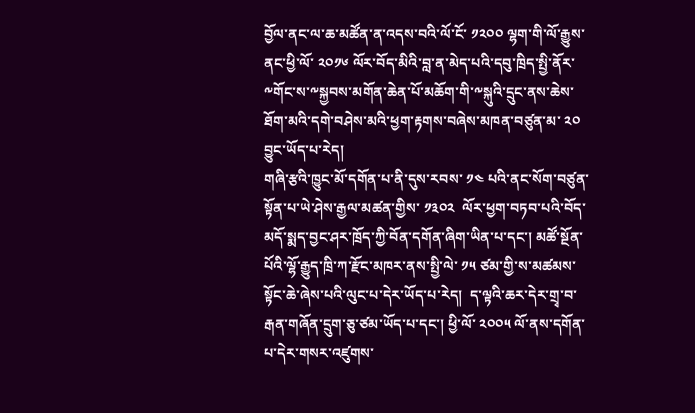བྱོལ་ནང་ལ་ཆ་མཚོན་ན་འདས་བའི་ལོ་ངོ་ ༡༢༠༠ ལྷག་གི་ལོ་རྒྱུས་ནང་ཕྱི་ལོ་ ༢༠༡༦ ལོར་བོད་མིའི་བླ་ན་མེད་པའི་དབུ་ཁྲིད་སྤྱི་ནོར་༸གོང་ས་༸སྐྱབས་མགོན་ཆེན་པོ་མཆོག་གི་༸སྐུའི་དྲུང་ནས་ཆེས་ཐོག་མའི་དགེ་བཤེས་མའི་ཕྱག་རྟགས་བཞེས་མཁན་བཙུན་མ་ ༢༠ བྱུང་ཡོད་པ་རེད།
གཞི་རྩའི་ཁྱུང་མོ་དགོན་པ་ནི་དུས་རབས་ ༡༤ པའི་ནང་སོག་བཙུན་སྟོན་པ་ཡེ་ཤེས་རྒྱལ་མཚན་གྱིས་ ༡༣༠༢  ལོར་ཕྱག་བཏབ་པའི་བོད་མདོ་སྨད་བྱང་ཤར་ཁྲོད་ཀྱི་བོན་དགོན་ཞིག་ཡིན་པ་དང་། མཚོ་སྔོན་པོའི་ལྷོ་རྒྱུད་ཁྲི་ཀ་རྫོང་མཁར་ནས་སྤྱི་ལེ་ ༡༥ ཙམ་གྱི་ས་མཚམས་སྟོང་ཆེ་ཞེས་པའི་ལུང་པ་དེར་ཡོད་པ་རེད།  ད་ལྟའི་ཆར་དེར་གྲྭ་བ་རྒན་གཞོན་དྲུག་ཅུ་ཙམ་ཡོད་པ་དང་། ཕྱི་ལོ་ ༢༠༠༥ ལོ་ནས་དགོན་པ་དེར་གསར་འཛུགས་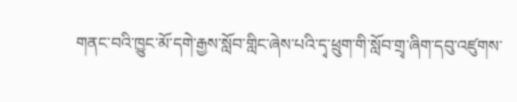གནང་བའི་ཁྱུང་མོ་དགེ་རྒྱས་སློབ་གླིང་ཞེས་པའི་དྭ་ཕྲུག་གི་སློབ་གྲྭ་ཞིག་དབུ་འཛུགས་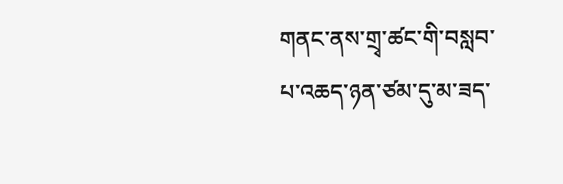གནང་ནས་གྲྭ་ཚང་གི་བསླབ་པ་འཆད་ཉན་ཙམ་དུ་མ་ཟད་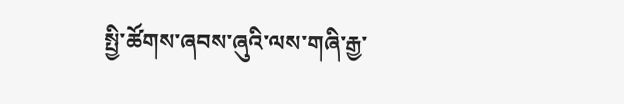སྤྱི་ཚོགས་ཞབས་ཞུའི་ལས་གཞི་རྒྱ་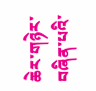ཆེར་གཉེར་བཞིན་པའི་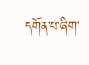དགོན་པ་ཞིག་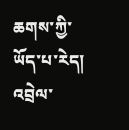ཆགས་ཀྱི་ཡོད་པ་རེད།
འབྲེལ་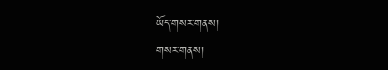ཡོད་གསར་གནས།
གསར་གནས།